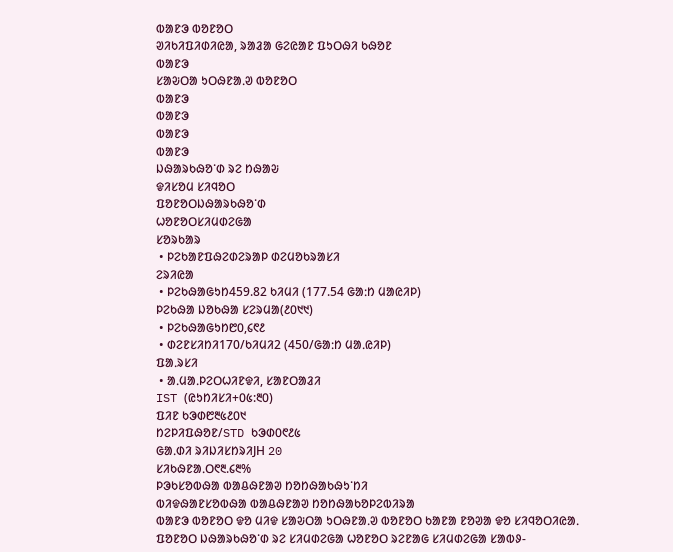ᱵᱟᱱᱳ ᱵᱚᱱᱚᱛ
ᱣᱤᱠᱤᱯᱤᱰᱤᱭᱟ, ᱨᱟᱲᱟ ᱜᱮᱭᱟᱱ ᱯᱩᱛᱷᱤ ᱠᱷᱚᱱ
ᱵᱟᱱᱳ
ᱥᱟᱶᱛᱟ ᱩᱛᱷᱱᱟᱹᱣ ᱵᱚᱱᱚᱛ
ᱵᱟᱱᱳ
ᱵᱟᱱᱳ
ᱵᱟᱱᱳ
ᱵᱟᱱᱳ
ᱡᱷᱟᱨᱠᱷᱚᱸᱰ ᱨᱮ ᱴᱷᱟᱶ
ᱫᱤᱥᱚᱢ ᱥᱤᱧᱚᱛ
ᱯᱚᱱᱚᱛᱡᱷᱟᱨᱠᱷᱚᱸᱰ
ᱦᱚᱱᱚᱛᱥᱤᱢᱰᱮᱜᱟ
ᱥᱚᱨᱠᱟᱨ
 • ᱞᱮᱠᱟᱱᱯᱷᱮᱰᱮᱨᱟᱞ ᱰᱮᱢᱚᱠᱨᱟᱥᱤ
ᱮᱨᱤᱭᱟ
 • ᱞᱮᱠᱷᱟᱜᱩᱴ459.82 ᱠᱤᱢᱤ (177.54 ᱜᱟᱺᱴ ᱢᱟᱭᱤᱞ)
ᱞᱮᱠᱷᱟ ᱡᱚᱠᱷᱟ ᱥᱮᱨᱢᱟ(᱒᱐᱑᱑)
 • ᱞᱮᱠᱷᱟᱜᱩᱴ᱘᱐,᱔᱖᱒
 • ᱰᱮᱱᱥᱤᱴᱤ170/ᱠᱤᱢᱤ2 (450/ᱜᱟᱺᱴ ᱢᱟᱹᱭᱤᱞ)
ᱯᱟᱹᱨᱥᱤ
 • ᱟᱹᱢᱟᱹᱞᱮᱛᱦᱤᱱᱫᱤ, ᱥᱟᱱᱛᱟᱲᱤ
IST (ᱭᱩᱴᱤᱥᱤ+᱐᱕:᱓᱐)
ᱯᱤᱱ ᱠᱳᱰ᱘᱓᱕᱒᱐᱑
ᱴᱮᱞᱤᱯᱷᱚᱱ/STD ᱠᱳᱰ᱐᱖᱒᱕
ᱜᱟᱹᱰᱤ ᱨᱤᱡᱤᱥᱴᱨᱤJH 20
ᱥᱤᱠᱷᱱᱟᱹᱛ᱖᱓.᱔᱓%
ᱞᱳᱠᱥᱚᱵᱷᱟ ᱵᱟᱪᱷᱱᱟᱣ ᱴᱚᱴᱷᱟᱠᱷᱩᱸᱴᱤ
ᱵᱤᱫᱷᱟᱱᱥᱚᱵᱷᱟ ᱵᱟᱪᱷᱱᱟᱣ ᱴᱚᱴᱷᱟᱠᱚᱞᱮᱵᱤᱨᱟ
ᱵᱟᱱᱳ ᱵᱚᱱᱚᱛ ᱫᱚ ᱢᱤᱫ ᱥᱟᱶᱛᱟ ᱩᱛᱷᱱᱟᱹᱣ ᱵᱚᱱᱚᱛ ᱠᱟᱱᱟ ᱱᱚᱣᱟ ᱫᱚ ᱥᱤᱧᱚᱛᱤᱭᱟᱹ ᱯᱚᱱᱚᱛ ᱡᱷᱟᱨᱠᱷᱚᱸᱰ ᱨᱮ ᱥᱤᱢᱰᱮᱜᱟ ᱦᱚᱱᱚᱛ ᱨᱮᱱᱟᱜ ᱥᱤᱢᱰᱮᱜᱟ ᱥᱟᱵᱽ-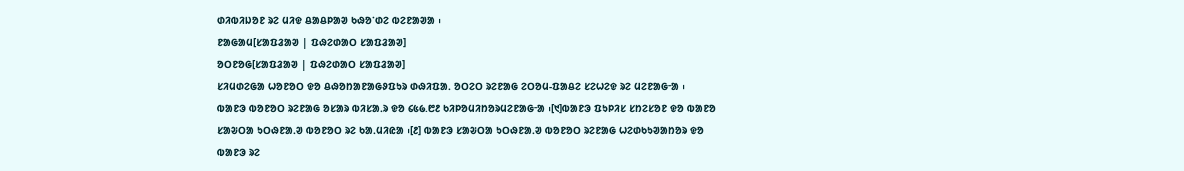ᱰᱤᱵᱤᱡᱚᱱ ᱨᱮ ᱢᱤᱫ ᱪᱟᱪᱞᱟᱣ ᱠᱷᱚᱸᱰᱮ ᱵᱮᱱᱟᱣᱟ ᱾
ᱱᱟᱜᱟᱢ[ᱥᱟᱯᱲᱟᱣ | ᱯᱷᱮᱰᱟᱛ ᱥᱟᱯᱲᱟᱣ]
ᱚᱛᱱᱚᱜ[ᱥᱟᱯᱲᱟᱣ | ᱯᱷᱮᱰᱟᱛ ᱥᱟᱯᱲᱟᱣ]
ᱥᱤᱢᱰᱮᱜᱟ ᱦᱚᱱᱚᱛ ᱫᱚ ᱪᱷᱚᱴᱟᱱᱟᱜᱽᱯᱩᱨ ᱰᱷᱤᱯᱟᱹ ᱚᱛᱮᱛ ᱨᱮᱱᱟᱜ ᱮᱛᱚᱢ-ᱯᱟᱪᱮ ᱥᱮᱦᱮᱫ ᱨᱮ ᱢᱮᱱᱟᱜᱼᱟ ᱾
ᱵᱟᱱᱳ ᱵᱚᱱᱚᱛ ᱨᱮᱱᱟᱜ ᱚᱥᱟᱨ ᱵᱤᱥᱟᱹᱨ ᱫᱚ ᱔᱕᱙.᱘᱒ ᱠᱤᱞᱚᱢᱤᱴᱚᱨᱢᱮᱱᱟᱜᱼᱟ ᱾[᱑]ᱵᱟᱱᱳ ᱯᱩᱞᱤᱥ ᱥᱴᱮᱥᱚᱱ ᱫᱚ ᱵᱟᱱᱚ ᱥᱟᱶᱛᱟ ᱩᱛᱷᱱᱟᱹᱣ ᱵᱚᱱᱚᱛ ᱨᱮ ᱠᱟᱹᱢᱤᱭᱟ ᱾[᱒] ᱵᱟᱱᱳ ᱥᱟᱶᱛᱟ ᱩᱛᱷᱱᱟᱹᱣ ᱵᱚᱱᱚᱛ ᱨᱮᱱᱟᱜ ᱦᱮᱰᱠᱩᱣᱟᱴᱚᱨ ᱫᱚ ᱵᱟᱱᱳ ᱨᱮ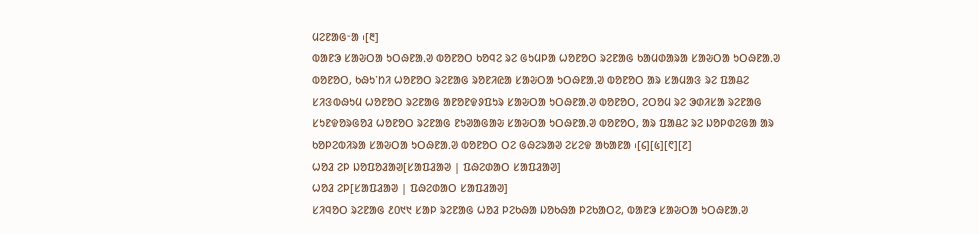ᱢᱮᱱᱟᱜᱼᱟ ᱾[᱓]
ᱵᱟᱱᱳ ᱥᱟᱶᱛᱟ ᱩᱛᱷᱱᱟᱹᱣ ᱵᱚᱱᱚᱛ ᱠᱚᱧᱮ ᱨᱮ ᱜᱩᱢᱞᱟ ᱦᱚᱱᱚᱛ ᱨᱮᱱᱟᱜ ᱠᱟᱢᱰᱟᱨᱟ ᱥᱟᱶᱛᱟ ᱩᱛᱷᱱᱟᱹᱣ ᱵᱚᱱᱚᱛ, ᱠᱷᱩᱸᱴᱤ ᱦᱚᱱᱚᱛ ᱨᱮᱱᱟᱜ ᱨᱚᱱᱤᱭᱟ ᱥᱟᱶᱛᱟ ᱩᱛᱷᱱᱟᱹᱣ ᱵᱚᱱᱚᱛ ᱟᱨ ᱥᱟᱢᱟᱝ ᱨᱮ ᱯᱟᱪᱮ ᱥᱤᱝᱵᱷᱩᱢ ᱦᱚᱱᱚᱛ ᱨᱮᱱᱟᱜ ᱟᱱᱚᱱᱫᱽᱯᱩᱨ ᱥᱟᱶᱛᱟ ᱩᱛᱷᱱᱟᱹᱣ ᱵᱚᱱᱚᱛ, ᱮᱛᱚᱢ ᱨᱮ ᱳᱰᱤᱥᱟ ᱨᱮᱱᱟᱜ ᱥᱩᱱᱫᱚᱨᱜᱚᱲ ᱦᱚᱱᱚᱛ ᱨᱮᱱᱟᱜ ᱱᱩᱣᱟᱜᱟᱶ ᱥᱟᱶᱛᱟ ᱩᱛᱷᱱᱟᱹᱣ ᱵᱚᱱᱚᱛ, ᱟᱨ ᱯᱟᱪᱮ ᱨᱮ ᱡᱚᱞᱰᱮᱜᱟ ᱟᱨ ᱠᱚᱞᱮᱵᱤᱨᱟ ᱥᱟᱶᱛᱟ ᱩᱛᱷᱱᱟᱹᱣ ᱵᱚᱱᱚᱛ ᱛᱮ ᱜᱷᱮᱨᱟᱣ ᱮᱥᱮᱫ ᱟᱠᱟᱱᱟ ᱾[᱔][᱕][᱖][᱗]
ᱦᱚᱲ ᱮᱞ ᱡᱚᱯᱚᱲᱟᱣ[ᱥᱟᱯᱲᱟᱣ | ᱯᱷᱮᱰᱟᱛ ᱥᱟᱯᱲᱟᱣ]
ᱦᱚᱲ ᱮᱞ[ᱥᱟᱯᱲᱟᱣ | ᱯᱷᱮᱰᱟᱛ ᱥᱟᱯᱲᱟᱣ]
ᱥᱤᱧᱚᱛ ᱨᱮᱱᱟᱜ ᱒᱐᱑᱑ ᱥᱟᱞ ᱨᱮᱱᱟᱜ ᱦᱚᱲ ᱞᱮᱠᱷᱟ ᱡᱚᱠᱷᱟ ᱞᱮᱠᱟᱛᱮ, ᱵᱟᱱᱳ ᱥᱟᱶᱛᱟ ᱩᱛᱷᱱᱟᱹᱣ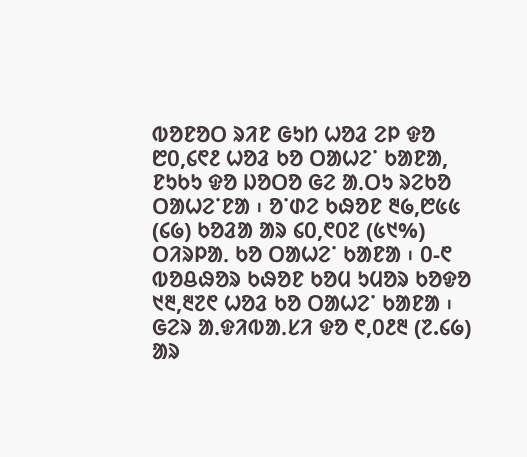ᱵᱚᱱᱚᱛ ᱨᱤᱱ ᱜᱩᱴ ᱦᱚᱲ ᱮᱞ ᱫᱚ ᱘᱐,᱔᱖᱒ ᱦᱚᱲ ᱠᱚ ᱛᱟᱦᱮᱸ ᱠᱟᱱᱟ, ᱱᱩᱠᱩ ᱫᱚ ᱡᱚᱛᱚ ᱜᱮ ᱟᱹᱛᱩ ᱨᱮᱠᱚ ᱛᱟᱦᱮᱸᱱᱟ ᱾ ᱚᱸᱰᱮ ᱠᱷᱚᱱ ᱓᱙,᱘᱕᱕ (᱔᱙) ᱠᱚᱲᱟ ᱟᱨ ᱔᱐,᱖᱐᱗ (᱕᱑%) ᱛᱤᱨᱞᱟᱹ ᱠᱚ ᱛᱟᱦᱮᱸ ᱠᱟᱱᱟ ᱾ ᱐-᱖ ᱵᱚᱪᱷᱚᱨ ᱠᱷᱚᱱ ᱠᱚᱢ ᱩᱢᱚᱨ ᱠᱚᱫᱚ ᱑᱓,᱓᱗᱖ ᱦᱚᱲ ᱠᱚ ᱛᱟᱦᱮᱸ ᱠᱟᱱᱟ ᱾ ᱜᱮᱨ ᱟᱹᱫᱤᱵᱟᱹᱥᱤ ᱫᱚ ᱖,᱐᱒᱓ (᱗.᱔᱙) ᱟᱨ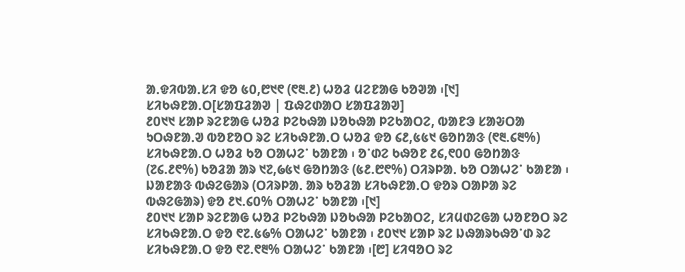ᱟᱹᱫᱤᱵᱟᱹᱥᱤ ᱫᱚ ᱕᱐,᱘᱑᱖ (᱖᱓.᱒) ᱦᱚᱲ ᱢᱮᱱᱟᱜ ᱠᱚᱣᱟ ᱾[᱑]
ᱥᱤᱠᱷᱱᱟᱹᱛ[ᱥᱟᱯᱲᱟᱣ | ᱯᱷᱮᱰᱟᱛ ᱥᱟᱯᱲᱟᱣ]
᱒᱐᱑᱑ ᱥᱟᱞ ᱨᱮᱱᱟᱜ ᱦᱚᱲ ᱞᱮᱠᱷᱟ ᱡᱚᱠᱷᱟ ᱞᱮᱠᱟᱛᱮ, ᱵᱟᱱᱳ ᱥᱟᱶᱛᱟ ᱩᱛᱷᱱᱟᱹᱣ ᱵᱚᱱᱚᱛ ᱨᱮ ᱥᱤᱠᱷᱱᱟᱹᱛ ᱦᱚᱲ ᱫᱚ ᱔᱒,᱕᱕᱑ ᱜᱚᱴᱟᱝ (᱖᱓.᱔᱓%) ᱥᱤᱠᱷᱱᱟᱹᱛ ᱦᱚᱲ ᱠᱚ ᱛᱟᱦᱮᱸ ᱠᱟᱱᱟ ᱾ ᱚᱸᱰᱮ ᱠᱷᱚᱱ ᱒᱔,᱖᱐᱐ ᱜᱚᱴᱟᱝ (᱗᱔.᱒᱖%) ᱠᱚᱲᱟ ᱟᱨ ᱑᱗,᱙᱕᱑ ᱜᱚᱴᱟᱝ (᱕᱒.᱘᱖%) ᱛᱤᱨᱞᱟᱹ ᱠᱚ ᱛᱟᱦᱮᱸ ᱠᱟᱱᱟ ᱾ ᱡᱟᱱᱟᱝ ᱵᱷᱮᱜᱟᱨ (ᱛᱤᱨᱞᱟᱹ ᱟᱨ ᱠᱚᱲᱟ ᱥᱤᱠᱷᱱᱟᱹᱛ ᱫᱚᱨ ᱛᱟᱞᱟ ᱨᱮ ᱵᱷᱮᱜᱟᱨ) ᱫᱚ ᱒᱑.᱔᱐% ᱛᱟᱦᱮᱸ ᱠᱟᱱᱟ ᱾[᱑]
᱒᱐᱑᱑ ᱥᱟᱞ ᱨᱮᱱᱟᱜ ᱦᱚᱲ ᱞᱮᱠᱷᱟ ᱡᱚᱠᱷᱟ ᱞᱮᱠᱟᱛᱮ, ᱥᱤᱢᱰᱮᱜᱟ ᱦᱚᱱᱚᱛ ᱨᱮ ᱥᱤᱠᱷᱱᱟᱹᱛ ᱫᱚ ᱖᱗.᱕᱙% ᱛᱟᱦᱮᱸ ᱠᱟᱱᱟ ᱾ ᱒᱐᱑᱑ ᱥᱟᱞ ᱨᱮ ᱡᱷᱟᱨᱠᱷᱚᱸᱰ ᱨᱮ ᱥᱤᱠᱷᱱᱟᱹᱛ ᱫᱚ ᱖᱗.᱖᱓% ᱛᱟᱦᱮᱸ ᱠᱟᱱᱟ ᱾[᱘] ᱥᱤᱧᱚᱛ ᱨᱮ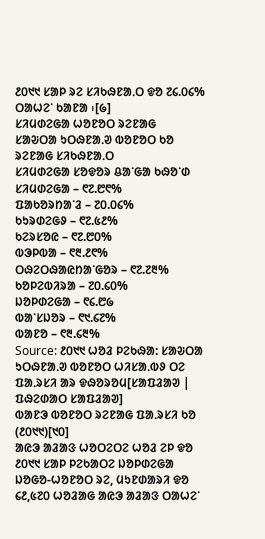᱒᱐᱑᱑ ᱥᱟᱞ ᱨᱮ ᱥᱤᱠᱷᱱᱟᱹᱛ ᱫᱚ ᱗᱔.᱐᱔% ᱛᱟᱦᱮᱸ ᱠᱟᱱᱟ ᱾[᱙]
ᱥᱤᱢᱰᱮᱜᱟ ᱦᱚᱱᱚᱛ ᱨᱮᱱᱟᱜ
ᱥᱟᱶᱛᱟ ᱩᱛᱷᱱᱟᱹᱣ ᱵᱚᱱᱚᱛ ᱠᱚ ᱨᱮᱱᱟᱜ ᱥᱤᱠᱷᱱᱟᱹᱛ
ᱥᱤᱢᱰᱮᱜᱟ ᱥᱚᱫᱚᱨ ᱪᱟᱸᱜᱟ ᱠᱷᱚᱸᱰ
ᱥᱤᱢᱰᱮᱜᱟ – ᱖᱗.᱘᱖%
ᱯᱟᱠᱚᱨᱴᱟᱸᱲ – ᱗᱐.᱐᱔%
ᱠᱩᱨᱰᱮᱜᱽ – ᱖᱗.᱕᱒%
ᱠᱮᱨᱥᱚᱭ – ᱖᱗.᱘᱐%
ᱵᱳᱞᱵᱟ – ᱖᱓.᱒᱖%
ᱛᱷᱮᱛᱷᱟᱭᱴᱟᱸᱜᱚᱨ – ᱖᱗.᱗᱓%
ᱠᱚᱞᱮᱵᱤᱨᱟ – ᱗᱐.᱔᱐%
ᱡᱚᱞᱰᱮᱜᱟ – ᱖᱔.᱘᱙
ᱵᱟᱸᱥᱡᱚᱨ – ᱖᱑.᱔᱗%
ᱵᱟᱱᱚ – ᱖᱓.᱔᱓%
Source: ᱒᱐᱑᱑ ᱦᱚᱲ ᱞᱮᱠᱷᱟ: ᱥᱟᱶᱛᱟ ᱩᱛᱷᱱᱟᱹᱣ ᱵᱚᱱᱚᱛ ᱦᱤᱥᱟᱹᱵᱽ ᱛᱮ
ᱯᱟᱹᱨᱥᱤ ᱟᱨ ᱫᱷᱚᱨᱚᱢ[ᱥᱟᱯᱲᱟᱣ | ᱯᱷᱮᱰᱟᱛ ᱥᱟᱯᱲᱟᱣ]
ᱵᱟᱱᱳ ᱵᱚᱱᱚᱛ ᱨᱮᱱᱟᱜ ᱯᱟᱹᱨᱥᱤ ᱠᱚ (᱒᱐᱑᱑)[᱑᱐]
ᱟᱭᱳ ᱟᱲᱟᱝ ᱦᱚᱛᱮᱛᱮ ᱦᱚᱲ ᱮᱞ ᱫᱚ ᱒᱐᱑᱑ ᱥᱟᱞ ᱞᱮᱠᱟᱛᱮ ᱡᱚᱞᱰᱮᱜᱟ ᱡᱚᱜᱚ-ᱦᱚᱱᱚᱛ ᱨᱮ, ᱢᱩᱱᱰᱟᱨᱤ ᱫᱚ ᱔᱒,᱕᱗᱐ ᱦᱚᱲᱟᱜ ᱟᱭᱳ ᱟᱲᱟᱝ ᱛᱟᱦᱮᱸ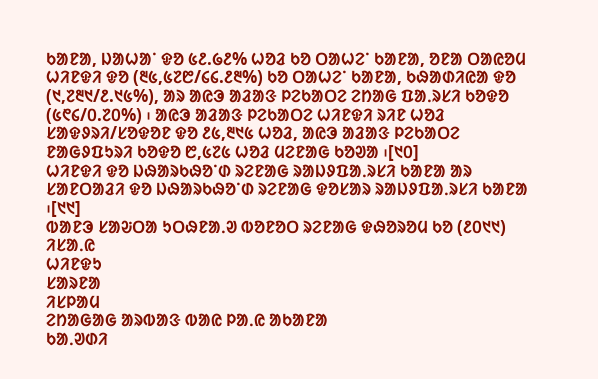ᱠᱟᱱᱟ, ᱡᱟᱦᱟᱸ ᱫᱚ ᱕᱒.᱙᱒% ᱦᱚᱲ ᱠᱚ ᱛᱟᱦᱮᱸ ᱠᱟᱱᱟ, ᱚᱱᱟ ᱛᱟᱭᱚᱢ ᱦᱤᱱᱫᱤ ᱫᱚ (᱓᱕,᱕᱗᱘/᱔᱔.᱒᱓%) ᱠᱚ ᱛᱟᱦᱮᱸ ᱠᱟᱱᱟ, ᱠᱷᱟᱰᱤᱭᱟ ᱫᱚ (᱑,᱗᱓᱑/᱒.᱑᱕%), ᱟᱨ ᱟᱭᱳ ᱟᱲᱟᱝ ᱞᱮᱠᱟᱛᱮ ᱮᱴᱟᱜ ᱯᱟᱹᱨᱥᱤ ᱠᱚᱫᱚ (᱕᱖᱔/᱐.᱗᱐%) ᱾ ᱟᱭᱳ ᱟᱲᱟᱝ ᱞᱮᱠᱟᱛᱮ ᱦᱤᱱᱫᱤ ᱨᱤᱱ ᱦᱚᱲ ᱥᱟᱫᱽᱨᱤ/ᱥᱚᱫᱚᱱ ᱫᱚ ᱒᱕,᱓᱑᱕ ᱦᱚᱲ, ᱟᱭᱳ ᱟᱲᱟᱝ ᱞᱮᱠᱟᱛᱮ ᱱᱟᱜᱽᱯᱩᱨᱤ ᱠᱚᱫᱚ ᱘,᱕᱗᱕ ᱦᱚᱲ ᱢᱮᱱᱟᱜ ᱠᱚᱣᱟ ᱾[᱑᱐]
ᱦᱤᱱᱫᱤ ᱫᱚ ᱡᱷᱟᱨᱠᱷᱚᱸᱰ ᱨᱮᱱᱟᱜ ᱨᱟᱡᱽᱯᱟᱹᱨᱥᱤ ᱠᱟᱱᱟ ᱟᱨ ᱥᱟᱱᱛᱟᱲᱤ ᱫᱚ ᱡᱷᱟᱨᱠᱷᱚᱸᱰ ᱨᱮᱱᱟᱜ ᱫᱚᱥᱟᱨ ᱨᱟᱡᱽᱯᱟᱹᱨᱥᱤ ᱠᱟᱱᱟ ᱾[᱑᱑]
ᱵᱟᱱᱳ ᱥᱟᱶᱛᱟ ᱩᱛᱷᱱᱟᱹᱣ ᱵᱚᱱᱚᱛ ᱨᱮᱱᱟᱜ ᱫᱷᱚᱨᱚᱢ ᱠᱚ (᱒᱐᱑᱑)
ᱤᱥᱟᱹᱭ
ᱦᱤᱱᱫᱩ
ᱥᱟᱨᱱᱟ
ᱤᱥᱞᱟᱢ
ᱮᱴᱟᱜᱟᱜ ᱟᱨᱵᱟᱝ ᱵᱟᱭ ᱞᱟᱹᱭ ᱟᱠᱟᱱᱟ
ᱠᱟᱹᱣᱰᱤ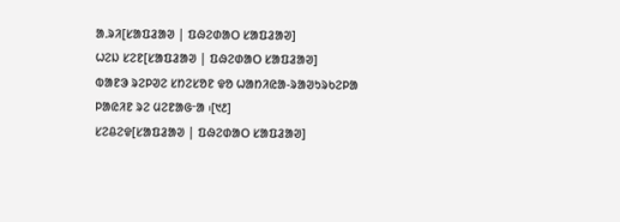ᱟᱹᱨᱤ[ᱥᱟᱯᱲᱟᱣ | ᱯᱷᱮᱰᱟᱛ ᱥᱟᱯᱲᱟᱣ]
ᱦᱮᱡ ᱥᱮᱱ[ᱥᱟᱯᱲᱟᱣ | ᱯᱷᱮᱰᱟᱛ ᱥᱟᱯᱲᱟᱣ]
ᱵᱟᱱᱳ ᱨᱮᱞᱣᱮ ᱥᱴᱮᱥᱚᱱ ᱫᱚ ᱦᱟᱴᱤᱭᱟ-ᱨᱟᱣᱩᱨᱠᱮᱞᱟ ᱞᱟᱭᱤᱱ ᱨᱮ ᱢᱮᱱᱟᱜᱼᱟ ᱾[᱑᱒]
ᱥᱮᱪᱮᱫ[ᱥᱟᱯᱲᱟᱣ | ᱯᱷᱮᱰᱟᱛ ᱥᱟᱯᱲᱟᱣ]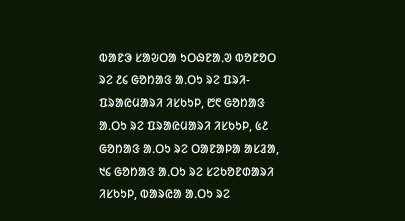ᱵᱟᱱᱳ ᱥᱟᱶᱛᱟ ᱩᱛᱷᱱᱟᱹᱣ ᱵᱚᱱᱚᱛ ᱨᱮ ᱒᱔ ᱜᱚᱴᱟᱝ ᱟᱹᱛᱩ ᱨᱮ ᱯᱨᱤ-ᱯᱨᱟᱭᱢᱟᱨᱤ ᱤᱥᱠᱩᱞ, ᱘᱖ ᱜᱚᱴᱟᱝ ᱟᱹᱛᱩ ᱨᱮ ᱯᱨᱟᱭᱢᱟᱨᱤ ᱤᱥᱠᱩᱞ, ᱕᱒ ᱜᱚᱴᱟᱝ ᱟᱹᱛᱩ ᱨᱮ ᱛᱟᱱᱟᱞᱟ ᱟᱥᱲᱟ, ᱑᱔ ᱜᱚᱴᱟᱝ ᱟᱹᱛᱩ ᱨᱮ ᱥᱮᱠᱚᱱᱰᱟᱨᱤ ᱤᱥᱠᱩᱞ, ᱵᱟᱨᱭᱟ ᱟᱹᱛᱩ ᱨᱮ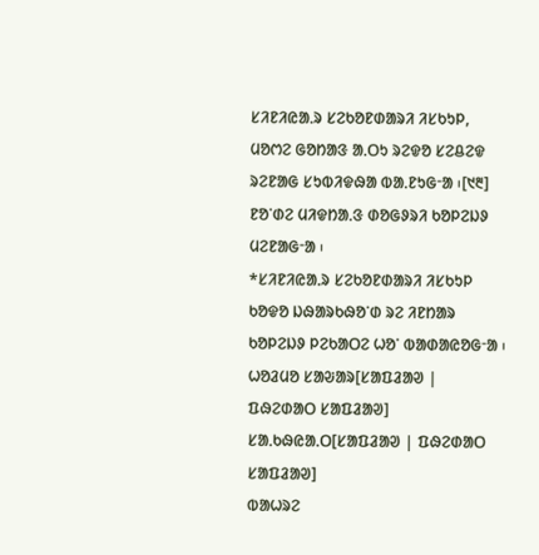ᱥᱤᱱᱤᱭᱟᱹᱨ ᱥᱮᱠᱚᱱᱰᱟᱨᱤ ᱤᱥᱠᱩᱞ, ᱢᱚᱬᱮ ᱜᱚᱴᱟᱝ ᱟᱹᱛᱩ ᱨᱮᱫᱚ ᱥᱮᱪᱮᱫ ᱨᱮᱱᱟᱜ ᱥᱩᱵᱤᱫᱷᱟ ᱵᱟᱹᱱᱩᱜᱼᱟ ᱾[᱑᱓] ᱱᱚᱸᱰᱮ ᱢᱤᱫᱴᱟᱹᱝ ᱰᱚᱜᱽᱨᱤ ᱠᱚᱞᱮᱡᱽ ᱢᱮᱱᱟᱜᱼᱟ ᱾
*ᱥᱤᱱᱤᱭᱟᱹᱨ ᱥᱮᱠᱚᱱᱰᱟᱨᱤ ᱤᱥᱠᱩᱞ ᱠᱚᱫᱚ ᱡᱷᱟᱨᱠᱷᱚᱸᱰ ᱨᱮ ᱤᱱᱴᱟᱨ ᱠᱚᱞᱮᱡᱽ ᱞᱮᱠᱟᱛᱮ ᱦᱚᱸ ᱵᱟᱰᱟᱭᱚᱜᱼᱟ ᱾
ᱦᱚᱲᱢᱚ ᱥᱟᱶᱟᱨ[ᱥᱟᱯᱲᱟᱣ | ᱯᱷᱮᱰᱟᱛ ᱥᱟᱯᱲᱟᱣ]
ᱥᱟᱹᱠᱷᱭᱟᱹᱛ[ᱥᱟᱯᱲᱟᱣ | ᱯᱷᱮᱰᱟᱛ ᱥᱟᱯᱲᱟᱣ]
ᱵᱟᱦᱨᱮ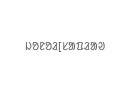ᱡᱚᱱᱚᱲ[ᱥᱟᱯᱲᱟᱣ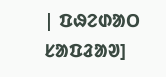| ᱯᱷᱮᱰᱟᱛ ᱥᱟᱯᱲᱟᱣ]